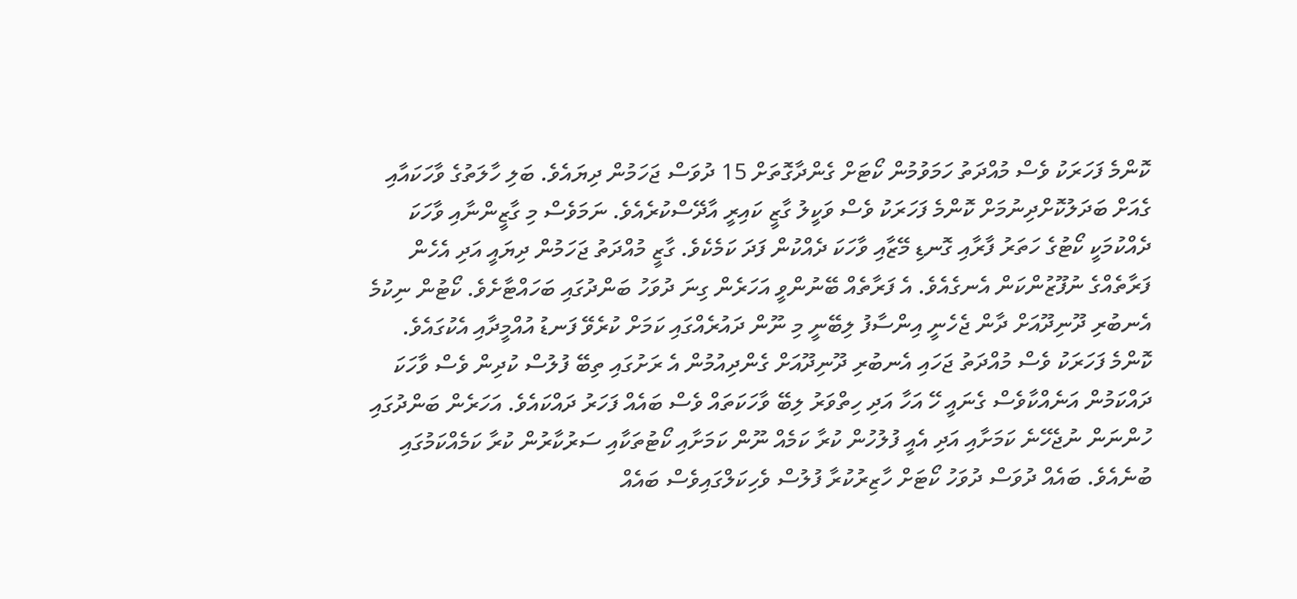ކޮންމެ ފަހަރަކު ވެސް މުއްދަތު ހަމަވުމުން ކޯޓަށް ގެންދާގޮތަށް 15 ދުވަސް ޖަހަމުން ދިޔައެވެ. ބަލި ހާލަތުގެ ވާހަކައާއި ގެއަށް ބަދަލުކޮށްދިނުމަށް ކޮންމެ ފަހަރަކު ވެސް ވަކީލު ގާޒީ ކައިރީ އާދޭސްކުރެއެވެ. ނަމަވެސް މި ގާޒީންނާއި ވާހަކަ ދެއްކުމަކީ ކޯޓުގެ ހަތަރު ފާރާއި ގޮނޑި މޭޒާއި ވާހަކަ ދެއްކުން ފަދަ ކަމެކެވެ. ގާޒީ މުއްދަތު ޖަހަމުން ދިޔައީ އަދި އެހެން ފަރާތެއްގެ ނުފޫޒުންކަން އެނގެއެވެ. އެ ފަރާތެއް ބޭނުންވީ އަހަރެން ގިނަ ދުވަހު ބަންދުގައި ބަހައްޓާށެވެ. ކޯޓުން ނިކުމެ އެނބުރި ދޫނިދޫއަށް ދާން ޖެހެނީ އިންސާފު ލިބޭނީ މި ނޫން ދައުރެއްގައި ކަމަށް ކުރެވޭ ފަނޑު އުއްމީދާއި އެކުގައެވެ.
ކޮންމެ ފަހަރަކު ވެސް މުއްދަތު ޖަހައި އެނބުރި ދޫނިދޫއަށް ގެންދިއުމުން އެ ރަށުގައި ތިބޭ ފުލުސް ކުދިން ވެސް ވާހަކަ ދައްކަމުން އަނެއްކާވެސް ގެނައީ ހޭ އަހާ އަދި ހިތްވަރު ލިބޭ ވާހަކަތައް ވެސް ބައެއް ފަހަރު ދައްކައެވެ. އަހަރެން ބަންދުގައި ހުންނަން ނުޖެހޭނެ ކަމަށާއި އަދި އެއީ ފުލުހުން ކުރާ ކަމެއް ނޫން ކަމަށާއި ކޯޓުތަކާއި ސަރުކާރުން ކުރާ ކަމެއްކަމުގައި ބުނެއެވެ. ބައެއް ދުވަސް ދުވަހު ކޯޓަށް ހާޒިރުކުރާ ފުލުސް ވެހިކަލްގައިވެސް ބައެއް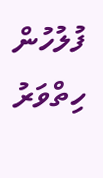ފުލުހުން ހިތްވަރު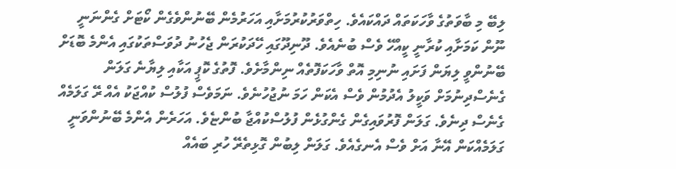ލިބޭ މި ބާވަތުގެ ވާހަކަތައް ދައްކައެވެ. ހިތްވަރުކުރުމަށާއި އަހަރުމެން ބޭނުންވެގެން ކޯޓަށް ގެންނަނީ ނޫން ކަމަށާއި ކުރާނީ ކީއްހޭ ވެސް ބުނެއެވެ. ދޫނިދޫގައި ހޭދަކުރަން ޖެހުނު ދުވަސްތަކުގައި އެންމެ ބޮޑަށް ބޭނުންވީ ލިޔަން ފަށައި ނުނިމި އޮތް ވާހަކަފޮތެއް ނިންމާށެވެ. ފޮތުގެ ކޮޕީ އަކާއި ލިޔާނެ ގަލަން ގެނެސްދިނުމަށް ވަކީލު އެދުމުން ވެސް އެކަން ހަމަ ނުޖުހުނެވެ. ނަމަވެސް ފުލުސް ކުއްޖަކު އެއް ރޭ ގަލަމެއް ގެނެސް ދިނެވެ. ގަލަން ފޮރުވައިގެން ގެންގުޅެން ފުލުސްކުއްޖާ ބުންޏެވެ. އަހަރެން އެންމެ ބޭނުންވަނީ ގަލަމެއްކަން އޭނާ އަށް ވެސް އެނގެއެވެ. ގަލަން ލިބުން ގޮޅިތެރޭ ހުރި ބައެއް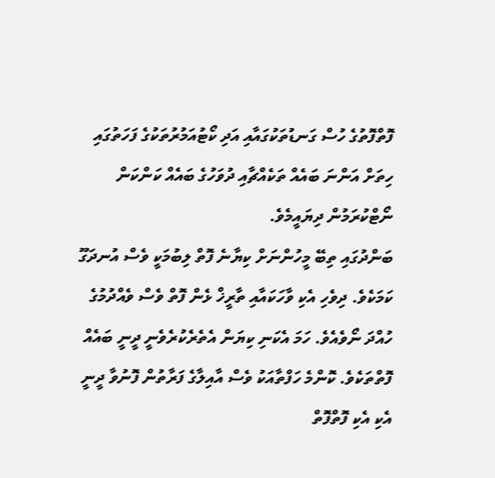ފޮތްފޮތުގެ ހުސް ގަނޑުތަކުގައާއި އަދި ކޯޓުއަމުރުތަކުގެ ފަހަތުގައި ހިތަށް އަންނަ ބައެއް ތަކެއްޗާއި ދުވަހުގެ ބައެއް ކަންކަން ނޯޓްކުރަމުން ދިޔައީމެވެ.
ބަންދުގައި ތިބޭ މީހުންނަށް ކިޔާނެ ފޮތް ލިބުމަކީ ވެސް އުނދަގޫ ކަމަކެވެ. ދިވެހި އެކި ވާހަކައާއި ތާރީޚް ޅެން ފޮތް ވެސް ވެއްދުމުގެ ހުއްދަ ނޯވެއެވެ. ހަމަ އެކަނި ކިޔަން އެތެރެކުރެވެނީ ދީނީ ބައެއް ފޮތްތަކެވެ. ކޮންމެ ހަފްތާއަކު ވެސް އާއިލާގެ ފަރާތުން ފޮނުވާ ދީނީ އެކި އެކި ފޮތްފޮތް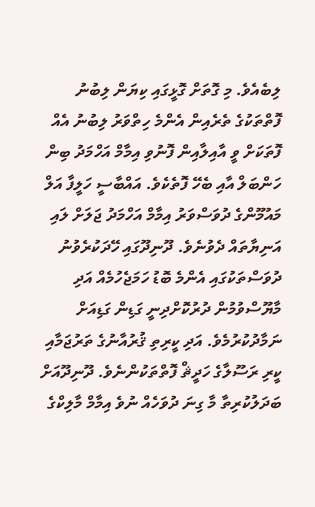ލިބެއެވެ. މި ގޮތަށް ގޮޅީގައި ކިޔަން ލިބުނު ފޮތްތަކުގެ ތެރެއިން އެންމެ ހިތްވަރު ލިބުނު އެއް ފޮތަކަށް ވީ އާއިލާއިން ފޮނުވި އިމާމް އަހްމަދު ބިން ހަންބަލް އާއި ބެހޭ ފޮތެކެވެ. އައްބާސީ ހަލީފާ އަލް މައުމޫންގެ ދުވަސްވަރު އިމާމް އަހްމަދު ޖަލަށް ލައި އަނިޔާތައް ދެވުނެވެ. ދޫނިދޫގައި ހޭދަކުރެވުނު ދުވަސްތަކުގައި އެންމެ ބޮޑު ހަމަޖެހުމެއް އަދި މާޔޫސްވުމުން ދުރުކޮށްދިނީ ގަޑިން ގަޑިއަށް ނަމާދުކުރުމެވެ. އަދި ކީރިތި ޤުރުއާނުގެ ތަރުޖަމާއި ކީރި ރަސޫލާގެ ހަދީޘް ފޮތްތަކުންނެވެ. ދޫނިދޫއަށް ބަދަލުކުރިތާ މާ ގިނަ ދުވަހެއް ނުވެ އިމާމް މާލިކްގެ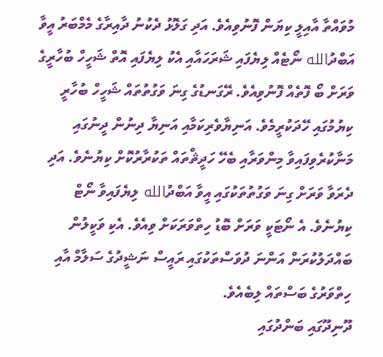މުވައްތާ އާއިލީ ކިޔަން ފޮނުވިއެވެ. އަދި ގަލޮޅު ދެކުނު ދާއިރާގެ މެމްބަރު އީވާ އަބްދުالله ނޯޓެއް ލިޔެފައި ޝަރަހައާއި އެކު ލިޔެފައި އޮތް ޝަހީހް ބުހާރީގެ ވަރަށް ބޯ ފޮތެއް ފޮނުވިއެވެ. ރޭގަނޑުގެ ގިނަ ވަގުތުތައް ޝަހީހް ބުހާރީ ކިޔުމުގައި ހޭދަކުރީމެވެ. އަނިޔާވެރިކަމާއި އަނިޔާ ދިނުން ދީނުގައި މަނާކުރެވިފައިވާ މިންވަރާއި ބެހޭ ހަދީޘްތައް ތަކުރާރުކޮށް ކިޔުނެވެ. އަދި ދެރަވާ ވަރަށް ގިނަ ވަގުތުތަކުގައި އީވާ އަބްދުالله ލިޔެފައިވާ ނޯޓް ކިޔުނެވެ. އެ ނޯޓަކީ ވަރަށް ބޮޑު ހިތްވަރަކަށް ވިއެވެ. އެކި ވަކީލުން ބައްދަލުކުރަން އަންނަ ދުވަސްތަކުގައި ރައީސް ނަޝީދުގެ ސަލާމް އާއި ހިތްވަރުގެ ބަސްތައް ލިބެއެވެ.
ދޫނިދޫގައި ބަންދުގައި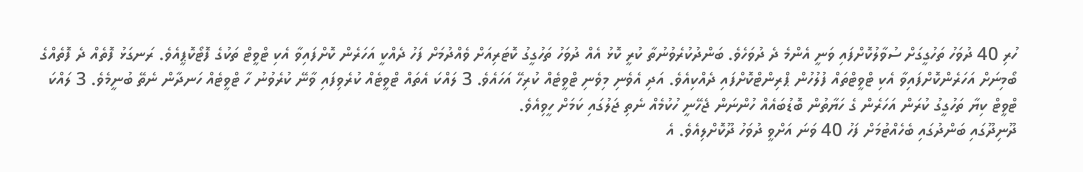ހުރި 40 ދުވަހު ތަހުގީގަށް ސުވާލުކޮށްފައި ވަނީ އެންމެ ދެ ދުވަހެވެ. ބަންދުކުރެވުނުތާ ކުރީ ކޮޅު އެއް ދުވަހު ތަހުގީގު ކޮޓަރިއަށް ވެއްދުމަށް ފަހު ދެއްކީ އަހަރެން ކޮށްފައިވާ އެކި ޓްވީޓް ތަކުގެ ފޮޓޯކޮޕީއެވެ. ރަނގަޅު ފޮތެއް ދެ ފޮތެއްގެ ބޯމިނަށް އަހަރެންކޮށްފައިވާ އެކި ޓްވީޓްތައް ފުލުހުން ޕްރިންޓްކޮށްފައި ދެއްކިއެވެ. އަދި އެވެނި މިވެނި ޓްވީޓެއް ކުރިހޭ އަހައެވެ. 3 ލައްކަ އެތައް ޓްވީޓެއް ކުރެވިފައި ވާނޭ ކުރެވުނު ހާ ޓްވީޓެއް ހަނދާން ނެތޭ ބުނީމެވެ. 3 ލައްކަ ޓްވީޓް ކިޔާ ތަހުގީގު ކުރަން އަހަރެން ގެ ހަޔާތުން ބޮޑުބައެއް ހުންނަން ޖެހޭނީ ހުކުމެއް ނެތި ޖަލުގައި ކަމަށް ހީވިއެވެ.
ދޫނިދޫގައި ބަންދުގައި ބެހެއްޓުމަށް ފަހު 40 ވަނަ އަށްވީ ދުވަހު ދޫކޮށްލިއެވެ. އެ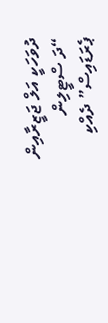ދުވަހަކީ އަލް ޖަޒީރާއިން “ދަ ސްޓީލިން ޕެރަޑައިސް” ދެއްކި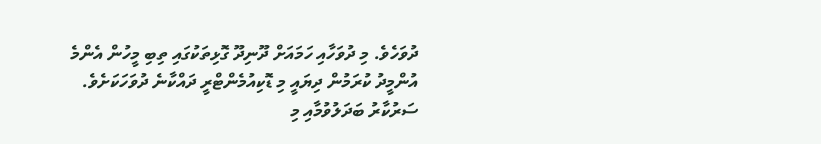ދުވަހެވެ. މި ދުވަހާއި ހަމައަށް ދޫނިދޫ ގޮޅިތަކުގައި ތިބި މީހުން އެންމެ އުންމީދު ކުރަމުން ދިޔައީ މި ޑޮކިއުމެންޓްރީ ދައްކާނެ ދުވަހަކަށެވެ. ސަރުކާރު ބަދަލުވުމާއި މި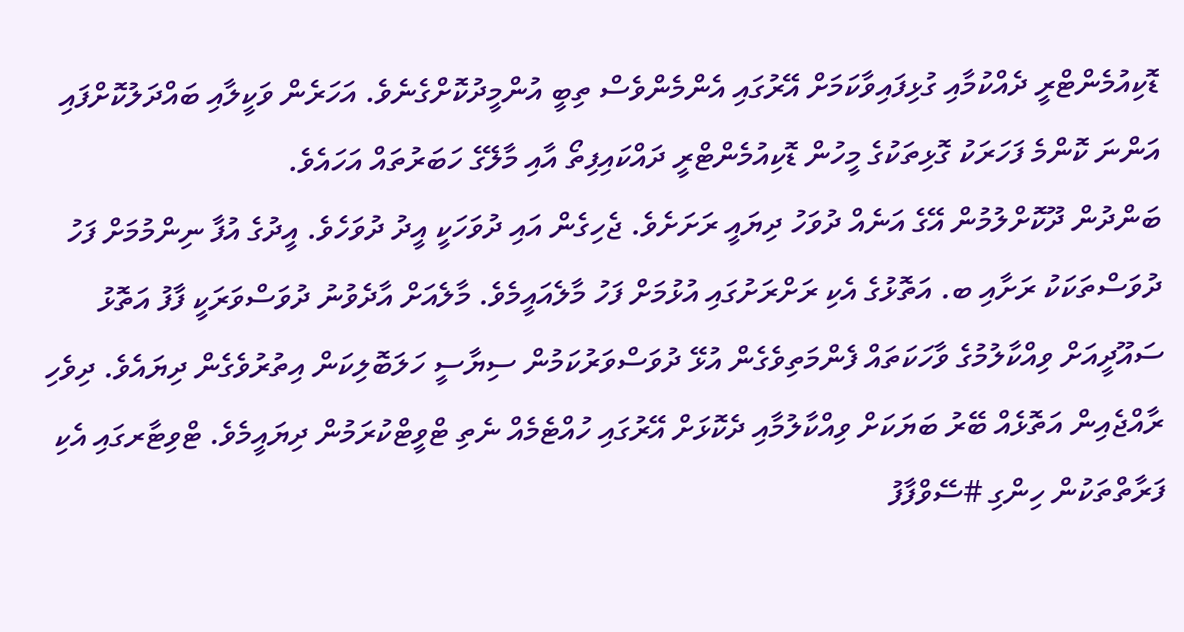ޑޮކިއުމެންޓްރީ ދެއްކުމާއި ގުޅިފައިވާކަމަށް އޭރުގައި އެންމެންވެސް ތިބީ އުންމީދުކޮށްގެނެވެ. އަހަރެން ވަކީލާއި ބައްދަލުކޮށްފައި އަންނަ ކޮންމެ ފަހަރަކު ގޮޅިތަކުގެ މީހުން ޑޮކިއުމެންޓްރީ ދައްކައިފިތޯ އާއި މާލޭގެ ހަބަރުތައް އަހައެވެ.
ބަންދުން ދޫކޮށްލުމުން އޭގެ އަނެއް ދުވަހު ދިޔައީ ރަށަށެވެ. ޖެހިގެން އައި ދުވަހަކީ އީދު ދުވަހެވެ. އީދުގެ އުފާ ނިންމުމަށް ފަހު ދުވަސްތަކަކު ރަށާއި ބ. އަތޮޅުގެ އެކި ރަށްރަށުގައި އުޅުމަށް ފަހު މާލެއައީމެވެ. މާލެއަށް އާދެވުނު ދުވަސްވަރަކީ ފާފު އަތޮޅު ސައޫދީއަށް ވިއްކާލުމުގެ ވާހަކަތައް ފެންމަތިވެގެން އުޅޭ ދުވަސްވަރުކަމުން ސިޔާސީ ހަލަބޮލިކަން އިތުރުވެގެން ދިޔައެވެ. ދިވެހި ރާއްޖެއިން އަތޮޅެއް ބޭރު ބަޔަކަށް ވިއްކާލުމާއި ދެކޮޅަށް އޭރުގައި ހުއްޓެމެއް ނެތި ޓްވީޓްކުރަމުން ދިޔައީމެވެ. ޓްވިޓާރގައި އެކި ފަރާތްތަކުން ހިންގި #ސޭވްފާފު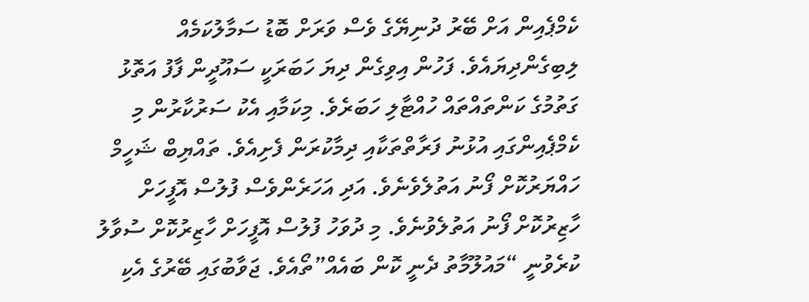ކެމްޕެއިން އަށް ބޭރު ދުނިޔޭގެ ވެސް ވަރަށް ބޮޑު ސަމާލުކަމެއް ލިބިގެންދިޔައެވެ. ފަހުން އިވިގެން ދިޔަ ހަބަރަކީ ސައޫދީން ފާފު އަތޮޅު ގަތުމުގެ ކަންތައްތައް ހުއްޓާލި ހަބަރެވެ. މިކަމާއި އެކު ސަރުކާރުން މި ކެމްޕެއިންގައި އުޅުނު ފަރާތްތަކާއި ދިމާކުރަން ފެށިއެވެ. ތައްޔިބް ޝަހީމް ހައްޔަރުކޮށް ފޯނު އަތުލެވެނެވެ. އަދި އަހަރެންވެސް ފުލުސް އޮފީހަށް ހާޒިރުކޮށް ފޯނު އަތުލެވުނެވެ. މި ދުވަހު ފުލުސް އޮފީހަށް ހާޒިރުކޮށް ސުވާލު ކުރެވުނީ “މައުލޫމާތު ދެނީ ކޮން ބައެއް”ތޯއެވެ. ޖަވާބުގައި ބޭރުގެ އެކި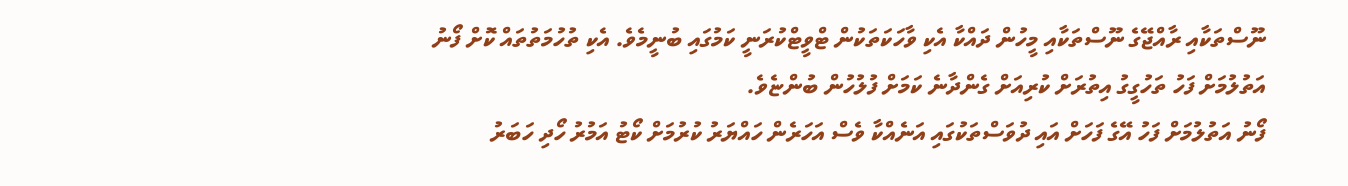ނޫސްތަކާއި ރާއްޖޭގެ ނޫސްތަކާއި މީހުން ދައްކާ އެކި ވާހަކަތަކުން ޓްވީޓްކުރަނީ ކަމުގައި ބުނީމެވެ. އެކި ތުހުމަތުތައް ކޮށް ފޯނު އަތުލުމަށް ފަހު ތަހުގީގު އިތުރަށް ކުރިއަށް ގެންދާނެ ކަމަށް ފުލުހުން ބުންޏެވެ.
ފޯނު އަތުލުމަށް ފަހު އޭގެ ފަހަށް އައި ދުވަސްތަކުގައި އަނެއްކާ ވެސް އަހަރެން ހައްޔަރު ކުރުމަށް ކޯޓު އަމުރު ހޯދި ހަބަރު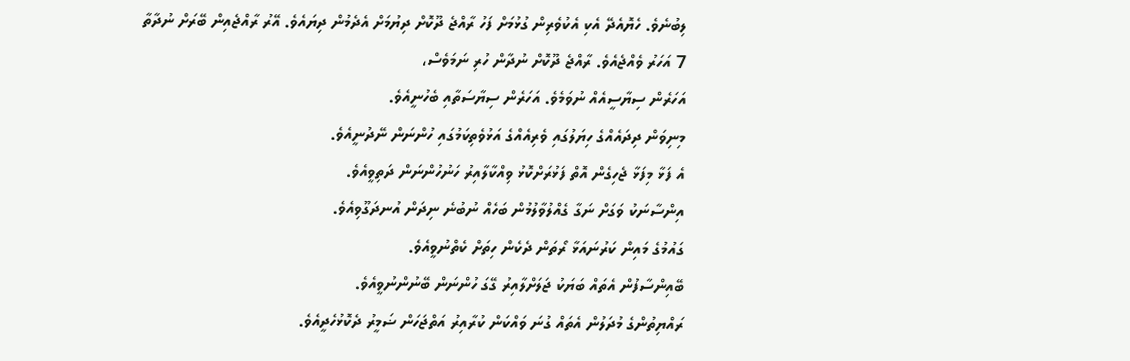ލިބުނެވެ. ހެޔޮއެދޭ އެކި އެކުވެރިން ގުޅުމަށް ފަހު ރާއްޖެ ދޫކޮށް ދިޔުމަށް އެދެމުން ދިޔައެވެ. އޭރު ރާއްޖެއިން ބޭރަށް ނުދާތާ 7 އަހަރު ވެއްޖެއެވެ. ރާއްޖެ ދޫކޮށް ނުދާން ހުރި ނަމަވެސް،
އަހަރެން ސިޔާސީއެއް ނުވަމެވެ. އަހަރެން ސިޔާސަތާއި ބެހުނީއެވެ.
މިނިވަން ދިދައެއްގެ ހިޔަލުގައި ވެރިއެއްގެ އަޅުވެތިކަމުގައި ހުންނަން ނޭދުނީއެވެ.
އެ ފަޅާ މިފަޅާ ޖެހިގެން އޮތް ފަޅުރަށްކޮޅު ވިއްކާލާއިރު ހަނުހުންނަން ދަތިވީއެވެ.
އިންސާނަކު ވަގަށް ނަގާ ގެއްލުވާލުމުން ބަހެއް ނުބުނެ ނިދަން އުނދަގޫވިއެވެ.
ގައުމުގެ މައިން ކަރުނައަޅާ ރޯތަން ދެކެން ހިތަށް ކެތްނުވީއެވެ.
ބޭއިންސާފުން އެތައް ބަޔަކު ޖަލަށްލާއިރު ގޭގަ ހުންނަން ބޭނުންނުވީއެވެ.
ރައްޔިތުންގެ މުދަލުން އެތައް ގުނަ ވައްކަން ކުރާއިރު އަތްޖަހަން ޟަމީރު ދެކޮޅުހެދީއެވެ.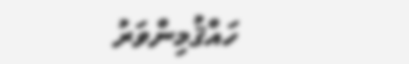ހައްޤުމިންވަރު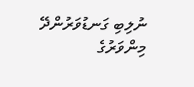ނުލިބި ގަނޑުވަރުންދޭ މިންވަރުގެ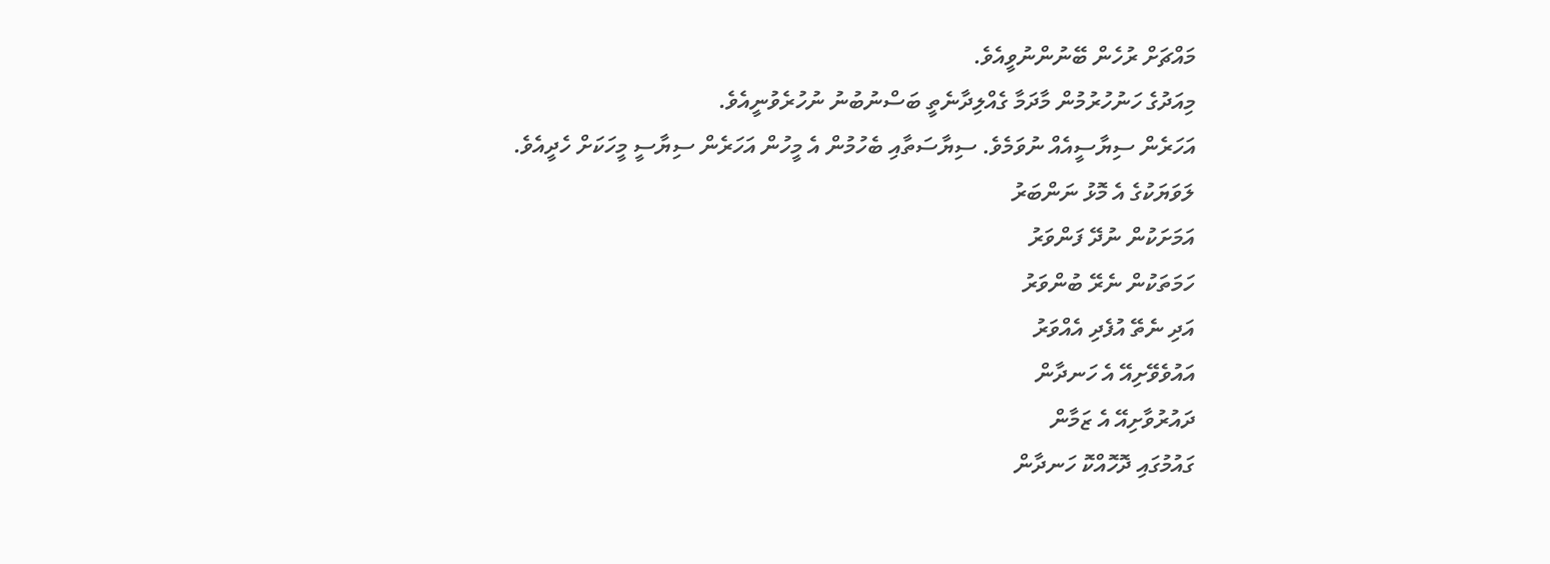މައްޗަށް ރުހެން ބޭނުންނުވީއެވެ.
މިއަދުގެ ހަނުހުރުމުން މާދަމާ ގެއްލިދާނެތީ ބަސްނުބުނު ނުހުރެވުނީއެވެ.
އަހަރެން ސިޔާސީއެއް ނުވަމެވެ. ސިޔާސަތާއި ބެހުމުން އެ މީހުން އަހަރެން ސިޔާސީ މީހަކަށް ހެދީއެވެ.
ލަވަޔަކުގެ އެ މޮޅު ނަންބަރު
އަމަށަކުން ނުދޭ ފަންވަރު
ހަމަތަކުން ނެރޭ ބުންވަރު
އަދި ނެތޭ އުފެދި އެއްވަރު
އައުވެވޭށިއޭ އެ ހަނދާން
ދައުރުވާށިއޭ އެ ޒަމާން
ގައުމުގައި ދޮހޮއްކޮ ހަނދާން